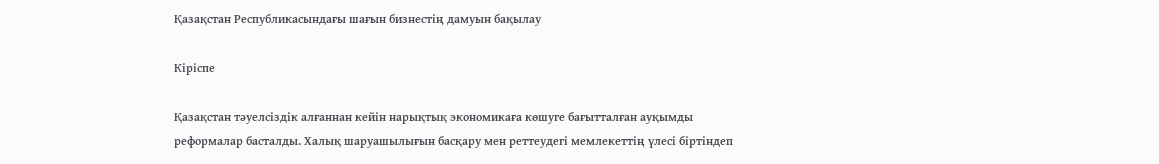Қазақстан Республикасындағы шағын бизнестің дамуын бақылау

Кіріспе

Қазақстан тәуелсіздік алғаннан кейін нарықтық экономикаға көшуге бағытталған ауқымды реформалар басталды. Халық шаруашылығын басқару мен реттеудегі мемлекеттің үлесі біртіндеп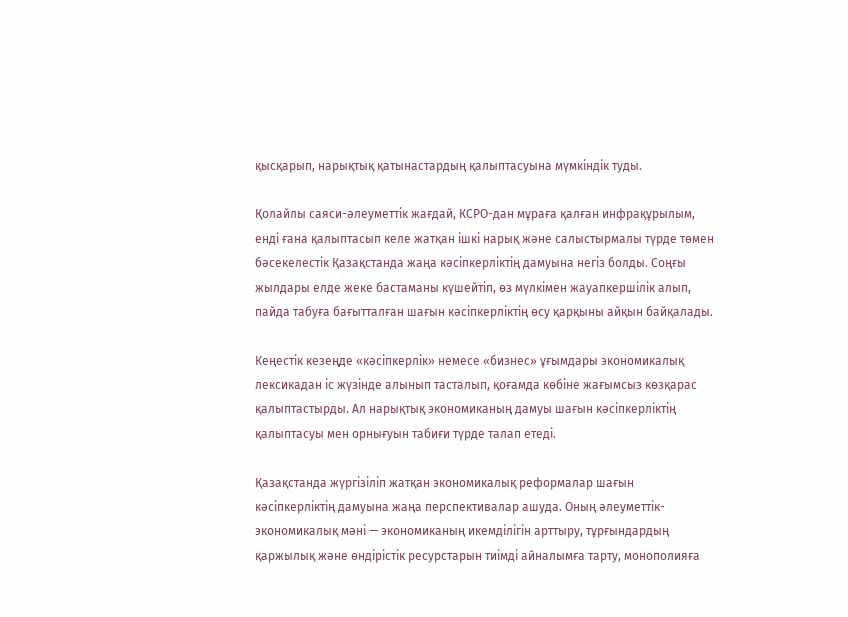қысқарып, нарықтық қатынастардың қалыптасуына мүмкіндік туды.

Қолайлы саяси-әлеуметтік жағдай, КСРО-дан мұраға қалған инфрақұрылым, енді ғана қалыптасып келе жатқан ішкі нарық және салыстырмалы түрде төмен бәсекелестік Қазақстанда жаңа кәсіпкерліктің дамуына негіз болды. Соңғы жылдары елде жеке бастаманы күшейтіп, өз мүлкімен жауапкершілік алып, пайда табуға бағытталған шағын кәсіпкерліктің өсу қарқыны айқын байқалады.

Кеңестік кезеңде «кәсіпкерлік» немесе «бизнес» ұғымдары экономикалық лексикадан іс жүзінде алынып тасталып, қоғамда көбіне жағымсыз көзқарас қалыптастырды. Ал нарықтық экономиканың дамуы шағын кәсіпкерліктің қалыптасуы мен орнығуын табиғи түрде талап етеді.

Қазақстанда жүргізіліп жатқан экономикалық реформалар шағын кәсіпкерліктің дамуына жаңа перспективалар ашуда. Оның әлеуметтік-экономикалық мәні — экономиканың икемділігін арттыру, тұрғындардың қаржылық және өндірістік ресурстарын тиімді айналымға тарту, монополияға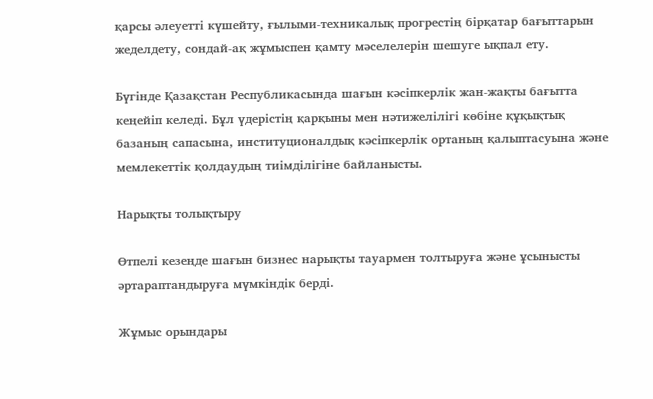қарсы әлеуетті күшейту, ғылыми-техникалық прогрестің бірқатар бағыттарын жеделдету, сондай-ақ жұмыспен қамту мәселелерін шешуге ықпал ету.

Бүгінде Қазақстан Республикасында шағын кәсіпкерлік жан-жақты бағытта кеңейіп келеді. Бұл үдерістің қарқыны мен нәтижелілігі көбіне құқықтық базаның сапасына, институционалдық кәсіпкерлік ортаның қалыптасуына және мемлекеттік қолдаудың тиімділігіне байланысты.

Нарықты толықтыру

Өтпелі кезеңде шағын бизнес нарықты тауармен толтыруға және ұсынысты әртараптандыруға мүмкіндік берді.

Жұмыс орындары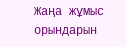Жаңа жұмыс орындарын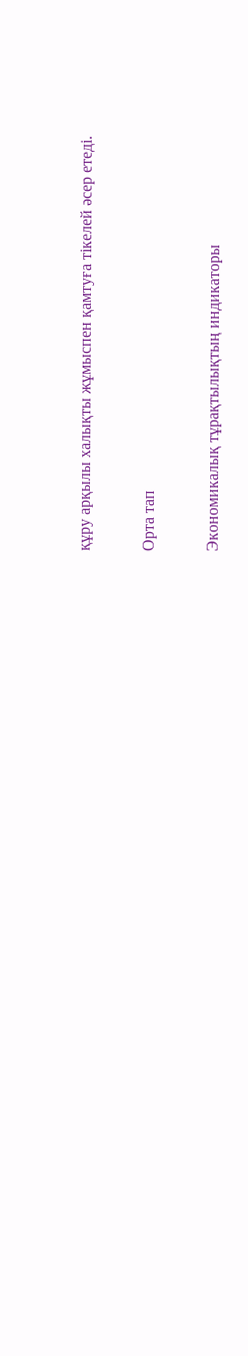құру арқылы халықты жұмыспен қамтуға тікелей әсер етеді.

Орта тап

Экономикалық тұрақтылықтың индикаторы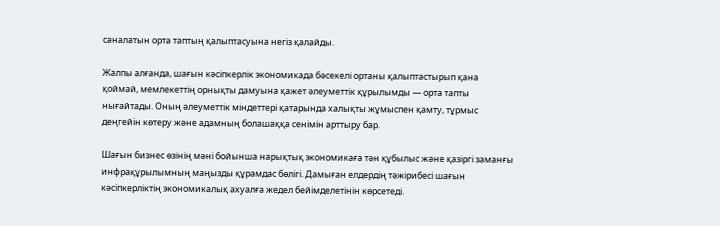саналатын орта таптың қалыптасуына негіз қалайды.

Жалпы алғанда, шағын кәсіпкерлік экономикада бәсекелі ортаны қалыптастырып қана қоймай, мемлекеттің орнықты дамуына қажет әлеуметтік құрылымды — орта тапты нығайтады. Оның әлеуметтік міндеттері қатарында халықты жұмыспен қамту, тұрмыс деңгейін көтеру және адамның болашаққа сенімін арттыру бар.

Шағын бизнес өзінің мәні бойынша нарықтық экономикаға тән құбылыс және қазіргі заманғы инфрақұрылымның маңызды құрамдас бөлігі. Дамыған елдердің тәжірибесі шағын кәсіпкерліктің экономикалық ахуалға жедел бейімделетінін көрсетеді.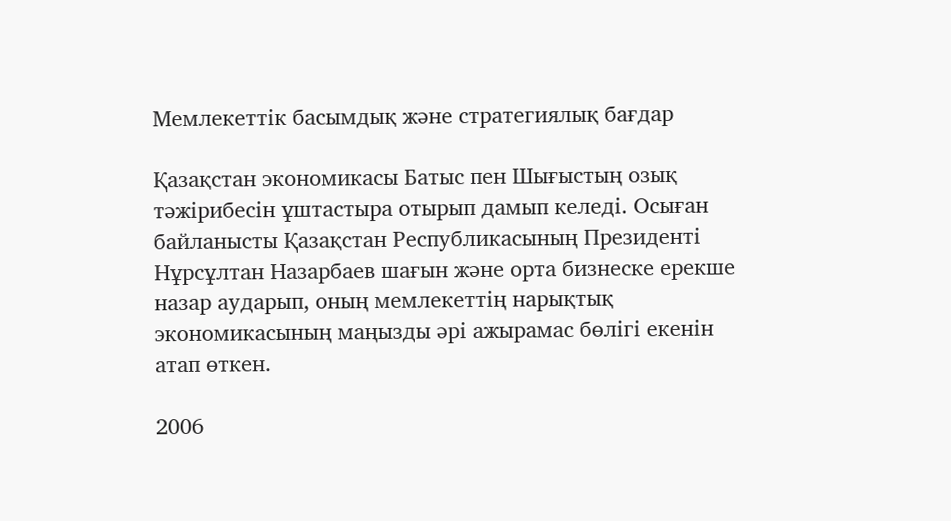Мемлекеттік басымдық және стратегиялық бағдар

Қазақстан экономикасы Батыс пен Шығыстың озық тәжірибесін ұштастыра отырып дамып келеді. Осыған байланысты Қазақстан Республикасының Президенті Нұрсұлтан Назарбаев шағын және орта бизнеске ерекше назар аударып, оның мемлекеттің нарықтық экономикасының маңызды әрі ажырамас бөлігі екенін атап өткен.

2006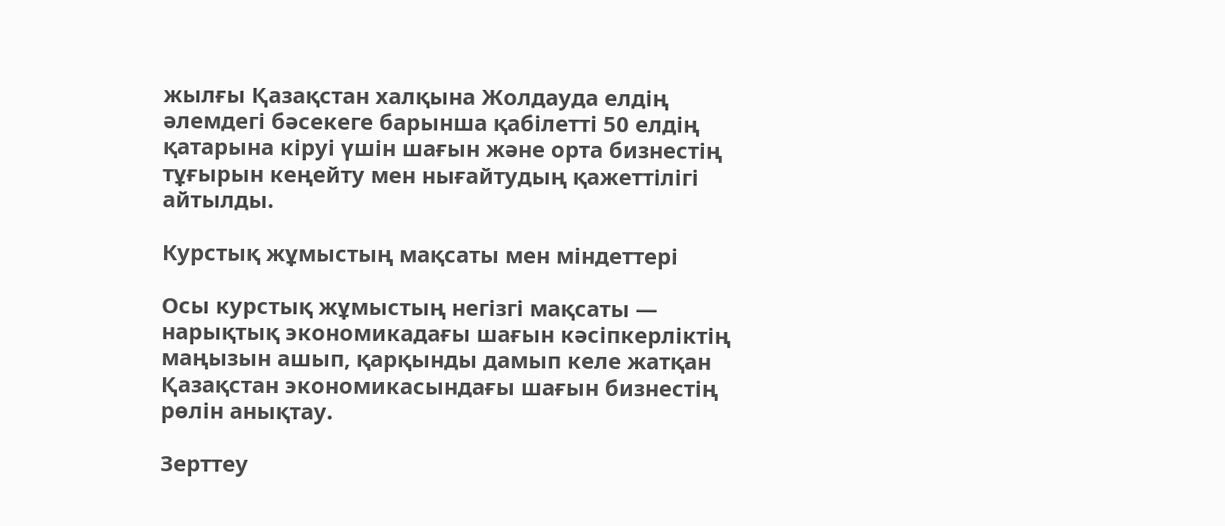жылғы Қазақстан халқына Жолдауда елдің әлемдегі бәсекеге барынша қабілетті 50 елдің қатарына кіруі үшін шағын және орта бизнестің тұғырын кеңейту мен нығайтудың қажеттілігі айтылды.

Курстық жұмыстың мақсаты мен міндеттері

Осы курстық жұмыстың негізгі мақсаты — нарықтық экономикадағы шағын кәсіпкерліктің маңызын ашып, қарқынды дамып келе жатқан Қазақстан экономикасындағы шағын бизнестің рөлін анықтау.

Зерттеу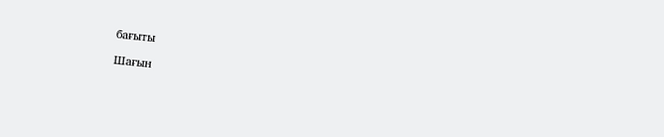бағыты

Шағын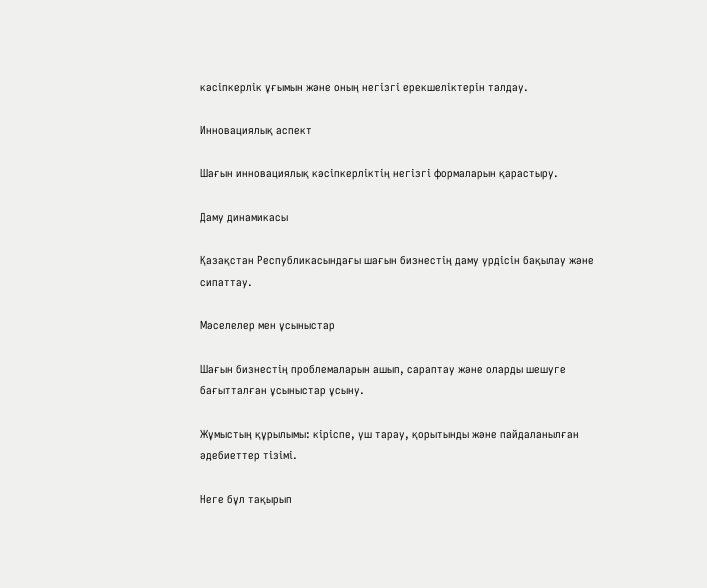кәсіпкерлік ұғымын және оның негізгі ерекшеліктерін талдау.

Инновациялық аспект

Шағын инновациялық кәсіпкерліктің негізгі формаларын қарастыру.

Даму динамикасы

Қазақстан Республикасындағы шағын бизнестің даму үрдісін бақылау және сипаттау.

Мәселелер мен ұсыныстар

Шағын бизнестің проблемаларын ашып, сараптау және оларды шешуге бағытталған ұсыныстар ұсыну.

Жұмыстың құрылымы: кіріспе, үш тарау, қорытынды және пайдаланылған әдебиеттер тізімі.

Неге бұл тақырып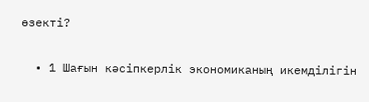өзекті?

  • 1 Шағын кәсіпкерлік экономиканың икемділігін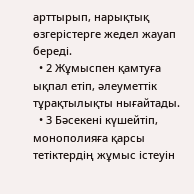арттырып, нарықтық өзгерістерге жедел жауап береді.
  • 2 Жұмыспен қамтуға ықпал етіп, әлеуметтік тұрақтылықты нығайтады.
  • 3 Бәсекені күшейтіп, монополияға қарсы тетіктердің жұмыс істеуін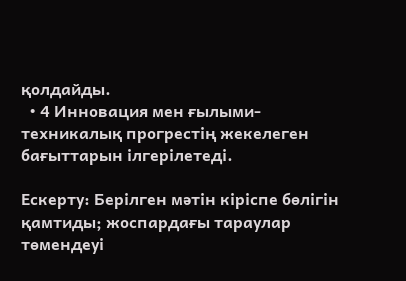қолдайды.
  • 4 Инновация мен ғылыми-техникалық прогрестің жекелеген бағыттарын ілгерілетеді.

Ескерту: Берілген мәтін кіріспе бөлігін қамтиды; жоспардағы тараулар төмендеуі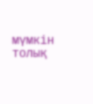мүмкін толық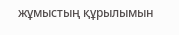жұмыстың құрылымын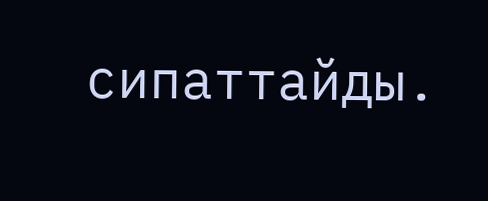сипаттайды.